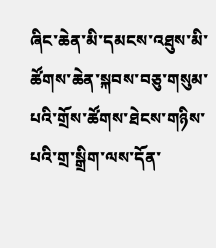ཞིང་ཆེན་མི་དམངས་འཐུས་མི་ཚོགས་ཆེན་སྐབས་བཅུ་གསུམ་པའི་གྲོས་ཚོགས་ཐེངས་གཉིས་པའི་གྲ་སྒྲིག་ལས་དོན་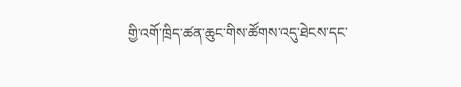གྱི་འགོ་ཁྲིད་ཚན་ཆུང་གིས་ཚོགས་འདུ་ཐེངས་དང་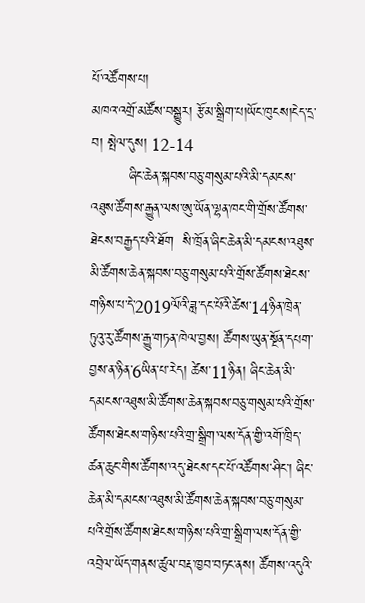པོ་འཚོགས་པ།
མཁའ་འགྲོ་མཚོས་བསྒྱུར། རྩོམ་སྒྲིག་པ།ཡོང་ཁུངས།ངེད་དྲ་བ། སྤེལ་དུས། 12-14
        ཞིང་ཆེན་སྐབས་བཅུ་གསུམ་པའི་མི་དམངས་འཐུས་ཚོགས་རྒྱུན་ལས་ཨུ་ཡོན་ལྷན་ཁང་གི་གྲོས་ཚོགས་ཐེངས་བརྒྱད་པའི་ཐོག  སི་ཁྲོན་ཞིང་ཆེན་མི་དམངས་འཐུས་མི་ཚོགས་ཆེན་སྐབས་བཅུ་གསུམ་པའི་གྲོས་ཚོགས་ཐེངས་གཉིས་པ་དེ་2019ལོའི་ཟླ་དང་པོའི་ཚེས་14ཉིན་ཁྲེན་ཏུའུ་རུ་ཚོགས་རྒྱུ་གཏན་ཁེལ་བྱས། ཚོགས་ཡུན་སྔོན་དཔག་བྱས་ན་ཉིན་6ཡིན་པ་རེད། ཚེས་11ཉིན། ཞིང་ཆེན་མི་དམངས་འཐུས་མི་ཚོགས་ཆེན་སྐབས་བཅུ་གསུམ་པའི་གྲོས་ཚོགས་ཐེངས་གཉིས་པའི་གྲ་སྒྲིག་ལས་དོན་གྱི་འགོ་ཁྲིད་ཚན་ཆུང་གིས་ཚོགས་འདུ་ཐེངས་དང་པོ་འཚོགས་ཤིང་། ཞིང་ཆེན་མི་དམངས་འཐུས་མི་ཚོགས་ཆེན་སྐབས་བཅུ་གསུམ་པའི་གྲོས་ཚོགས་ཐེངས་གཉིས་པའི་གྲ་སྒྲིག་ལས་དོན་གྱི་འབྲེལ་ཡོད་གནས་ཚུལ་བརྡ་ཁྱབ་བཏང་ནས། ཚོགས་འདུའི་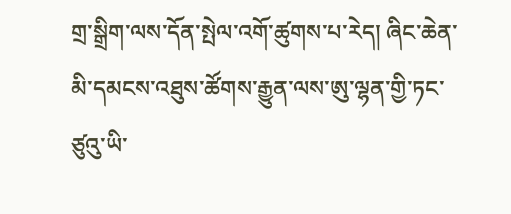གྲ་སྒྲིག་ལས་དོན་སྤེལ་འགོ་ཚུགས་པ་རེད། ཞིང་ཆེན་མི་དམངས་འཐུས་ཚོགས་རྒྱུན་ལས་ཨུ་ལྷན་གྱི་ཏང་ཙུའུ་ཡི་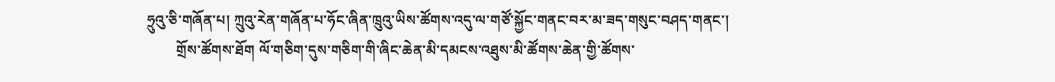ཧྲུའུ་ཅི་གཞོན་པ། ཀྲུའུ་རེན་གཞོན་པ་ཧོང་ཞིན་ཁྲུའུ་ཡིས་ཚོགས་འདུ་ལ་གཙོ་སྐྱོང་གནང་བར་མ་ཟད་གསུང་བཤད་གནང་།
        གྲོས་ཚོགས་ཐོག ལོ་གཅིག་དུས་གཅིག་གི་ཞིང་ཆེན་མི་དམངས་འཐུས་མི་ཚོགས་ཆེན་གྱི་ཚོགས་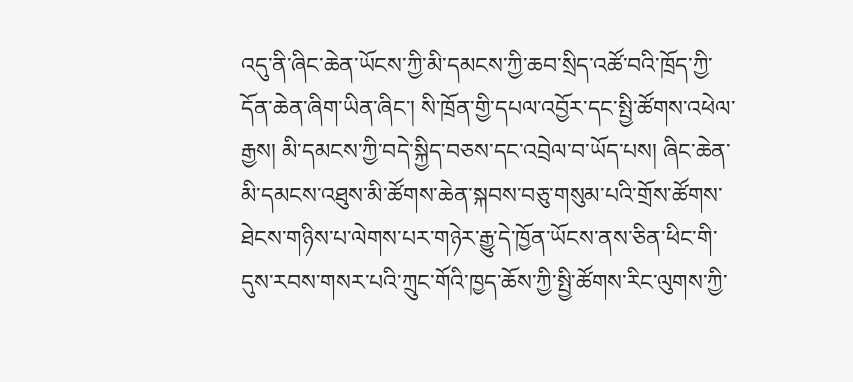འདུ་ནི་ཞིང་ཆེན་ཡོངས་ཀྱི་མི་དམངས་ཀྱི་ཆབ་སྲིད་འཚོ་བའི་ཁྲོད་ཀྱི་དོན་ཆེན་ཞིག་ཡིན་ཞིང་། སི་ཁྲོན་གྱི་དཔལ་འབྱོར་དང་སྤྱི་ཚོགས་འཕེལ་རྒྱས། མི་དམངས་ཀྱི་བདེ་སྐྱིད་བཅས་དང་འབྲེལ་བ་ཡོད་པས། ཞིང་ཆེན་མི་དམངས་འཐུས་མི་ཚོགས་ཆེན་སྐབས་བཅུ་གསུམ་པའི་གྲོས་ཚོགས་ཐེངས་གཉིས་པ་ལེགས་པར་གཉེར་རྒྱུ་དེ་ཁྱོན་ཡོངས་ནས་ཅིན་ཕིང་གི་དུས་རབས་གསར་པའི་ཀྲུང་གོའི་ཁྱད་ཆོས་ཀྱི་སྤྱི་ཚོགས་རིང་ལུགས་ཀྱི་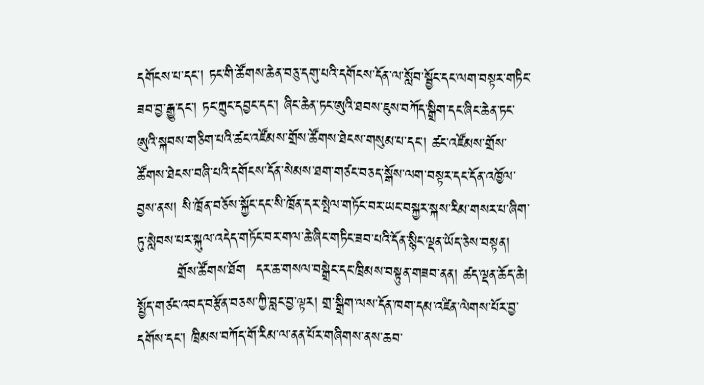དགོངས་པ་དང་། ཏང་གི་ཚོགས་ཆེན་བཅུ་དགུ་པའི་དགོངས་དོན་ལ་སློབ་སྦྱོང་དང་ལག་བསྟར་གཏིང་ཟབ་བྱ་རྒྱུ་དང་། ཏང་ཀྲུང་དབྱང་དང་། ཞིང་ཆེན་ཏང་ཨུའི་ཐབས་ཇུས་བཀོད་སྒྲིག་དང་ཞིང་ཆེན་ཏང་ཨུའི་སྐབས་གཅིག་པའི་ཚང་འཛོམས་གྲོས་ཚོགས་ཐེངས་གསུམ་པ་དང་། ཚང་འཛོམས་གྲོས་ཚོགས་ཐེངས་བཞི་པའི་དགོངས་དོན་སེམས་ཐག་གཙང་བཅད་སྒོས་ལག་བསྟར་དང་དོན་འཁྱོལ་བྱས་ནས། སི་ཁྲོན་བཅོས་སྐྱོང་དང་སི་ཁྲོན་དར་སྤེལ་གཏོང་བར་ཡང་བསྐྱར་སྐས་རིམ་གསར་པ་ཞིག་ཏུ་སླེབས་པར་སྐུལ་འདེད་གཏོང་བར་གལ་ཆེ་ཞིང་གཏིང་ཟབ་པའི་དོན་སྙིང་ལྡན་ཡོད་ཅེས་བསྟན།
        གྲོས་ཚོགས་ཐོག  དར་ཆ་གསལ་བསྒྲེང་དང་ཁྲིམས་བསྟུན་གཟབ་ནན། ཚད་ལྡན་ཆོད་ཆེ།  སྤྱོད་གཙང་འབད་བརྩོན་བཅས་ཀྱི་བླང་བྱ་ལྟར། གྲ་སྒྲིག་ལས་དོན་ཁག་དམ་འཛིན་ལེགས་པོར་བྱ་དགོས་དང་། ཁྲིམས་བཀོད་གོ་རིམ་ལ་ནན་པོར་གཞིགས་ནས་ཆབ་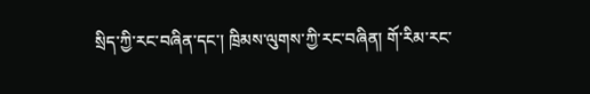སྲིད་ཀྱི་རང་བཞིན་དང་། ཁྲིམས་ལུགས་ཀྱི་རང་བཞིན། གོ་རིམ་རང་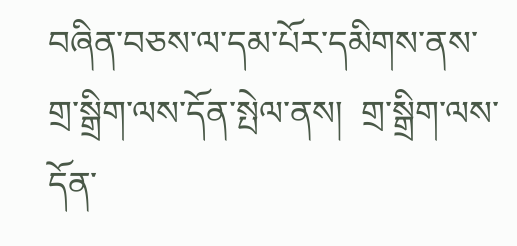བཞིན་བཅས་ལ་དམ་པོར་དམིགས་ནས་གྲ་སྒྲིག་ལས་དོན་སྤེལ་ནས།  གྲ་སྒྲིག་ལས་དོན་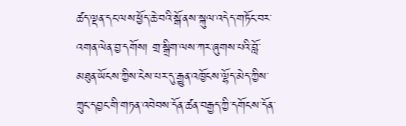ཚད་ལྡན་དང་ལས་ཕྱོད་ཆེ་བའི་སྒོ་ནས་སྐུལ་འདེད་གཏོང་བར་འགན་ལེན་བྱ་དགོས། གྲ་སྒྲིག་ལས་ཀར་ཞུགས་པའི་བློ་མཐུན་ཡོངས་ཀྱིས་ངེས་པར་དུ་རྒྱུན་འཁྱོངས་ལྷོད་མེད་ཀྱིས་ཀྲུང་དབྱང་གི་གཏན་འབེབས་དོན་ཚན་བརྒྱད་ཀྱི་དགོངས་དོན་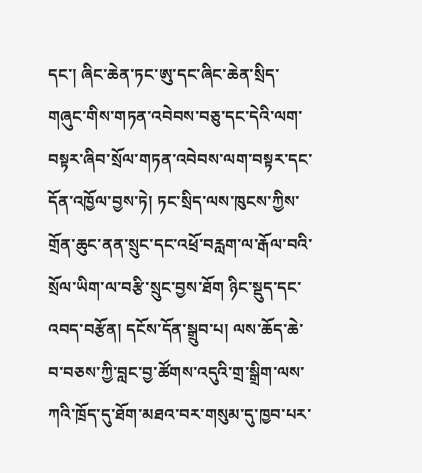དང་། ཞིང་ཆེན་ཏང་ཨུ་དང་ཞིང་ཆེན་སྲིད་གཞུང་གིས་གཏན་འབེབས་བཅུ་དང་དེའི་ལག་བསྟར་ཞིབ་སྲོལ་གཏན་འབེབས་ལག་བསྟར་དང་དོན་འཁྱོལ་བྱས་ཏེ། ཏང་སྲིད་ལས་ཁུངས་ཀྱིས་གྲོན་ཆུང་ནན་སྲུང་དང་འཕྲོ་བརླག་ལ་རྒོལ་བའི་སྲོལ་ཡིག་ལ་བརྩི་སྲུང་བྱས་ཐོག ཉིང་སྡུད་དང་འབད་བརྩོན། དངོས་དོན་སྒྲུབ་པ། ལས་ཆོད་ཆེ་བ་བཅས་ཀྱི་བླང་བྱ་ཚོགས་འདུའི་གྲ་སྒྲིག་ལས་ཀའི་ཁྲོད་དུ་ཐོག་མཐའ་བར་གསུམ་དུ་ཁྱབ་པར་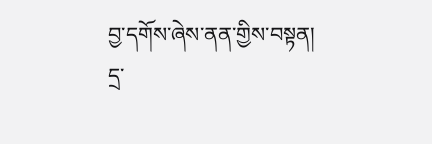བྱ་དགོས་ཞེས་ནན་གྱིས་བསྟན།
དྲ་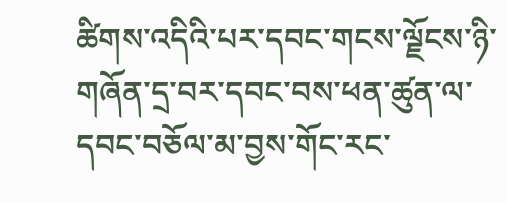ཚིགས་འདིའི་པར་དབང་གངས་ལྗོངས་ཉི་གཞོན་དྲ་བར་དབང་བས་ཕན་ཚུན་ལ་དབང་བཅོལ་མ་བྱས་གོང་རང་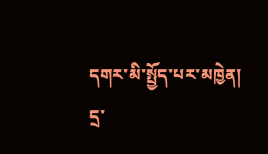དགར་མི་སྤྱོད་པར་མཁྱེན།
དྲ་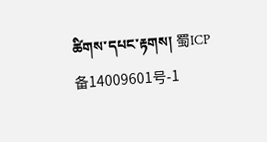ཚིགས་དཔང་རྟགས། 蜀ICP备14009601号-1